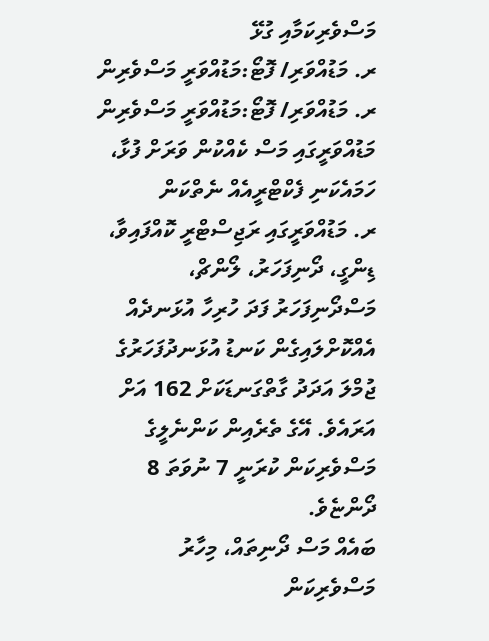މަސްވެރިކަމާއި ގުޅޭ
ރ. މަޑުއްވަރި/ ފޮޓޯ:މަޑުއްވަރީ މަސްވެރިން
ރ. މަޑުއްވަރި/ ފޮޓޯ:މަޑުއްވަރީ މަސްވެރިން
މަޑުއްވަރީގައި މަސް ކެއްކުން ވަރަށް ފުޅާ، ހަމައެކަނި ފެކްޓްރީއެއް ނެތްކަން
ރ. މަޑުއްވަރީގައި ރަޖިސްޓްރީ ކޮއްފައިވާ، ޑިންގީ، ދޯނިފަހަރު، ލޯންޗް، މަސްދޯނިފަހަރު ފަދަ ހުރިހާ އުޅަނދެއް އެއްކޮށްލައިގެން ކަނޑު އުޅަނދުފަހަރުގެ ޖުމްލަ އަދަދު ގާތްގަނޑަކަށް 162 އަށް އަރައެވެ. އޭގެ ތެރެއިން ކަންނެލީގެ މަސްވެރިކަން ކުރަނީ 7 ނުވަތަ 8 ދޯންޏެވެ.
ބައެއް މަސް ދޯނިތައް، މިހާރު މަސްވެރިކަން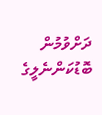ދަށްވުމުން ބޮޑުކަންނެލީގެ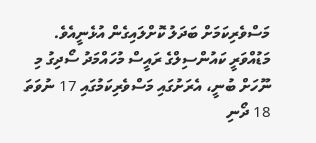މަސްވެރިކަމަށް ބަދަލު ކޮށްލައިގެން އުޅެނީއެވެ.
މަޑުއްވަރީ ކައުންސިލްގެ ރައީސް މުހައްމަދު ސޯދިގު މި ނޫހަށް ބުނީ، އެރަށުގައި މަސްވެރިކަމުގައި 17 ނުވަތަ 18 ދޯނި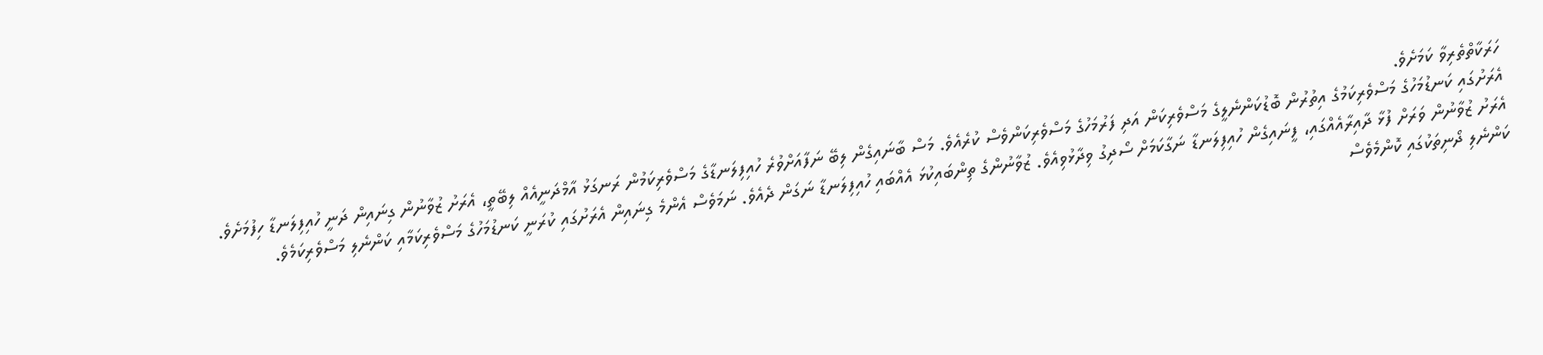ހަރަކާތްތެރިވާ ކަމަށެވެ.
އެރަށުގައި ކަނޑުމަހުގެ މަސްވެރިކަމުގެ އިތުރުން ބޮޑުކަންނެލީގެ މަސްވެރިކަން އަދި ފަރުމަހުގެ މަސްވެރިކަންވެސް ކުރެއެވެ. މަސް ބާނައިގެން ލިބޭ ނަފާއަށްވުރެ ހުއިފިލަނޑާގެ މަސްވެރިކަމުން ރަނގަޅު އާމްދަނީއެއް ލިބޭތީ، އެރަށު ޒުވާނުން ގިނައިން ދަނީ ހުއިފިލަނޑާ ހިފުމަށެވެ.
އެރަށު ޒުވާނުން ވަރަށް ފުޅާ ދާއިރާއެއްގައި، ފީނައިގެން ހުއިފިލަނޑާ ނަގާކަމަށް ސޯދިގު ވިދާޅުވިއެވެ. ޒުވާނުންގެ ތިންބައިކުޅަ އެއްބައި ހުއިފިލަނޑާ ނަގަން ދެއެވެ. ނަމަވެސް އެންމެ ގިނައިން އެރަށުގައި ކުރަނީ ކަނޑުމަހުގެ މަސްވެރިކަމާއި ކަންނެލި މަސްވެރިކަމެވެ.
ކަންނެލި ދޯނިތަކުގައި ކޮންމެވެސް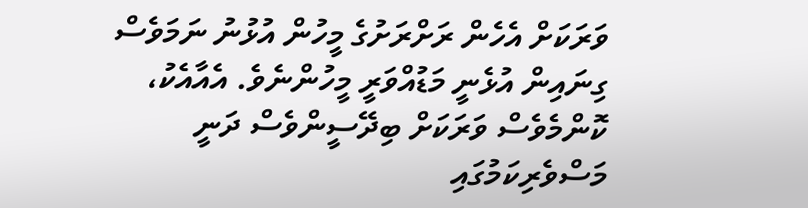ވަރަކަށް އެހެން ރަށްރަށުގެ މީހުން އުޅުނު ނަމަވެސް ގިނައިން އުޅެނީ މަޑުއްވަރީ މީހުންނެވެ. އެއާއެކު، ކޮންމެވެސް ވަރަކަށް ބިދޭސީންވެސް ދަނީ މަސްވެރިކަމުގައި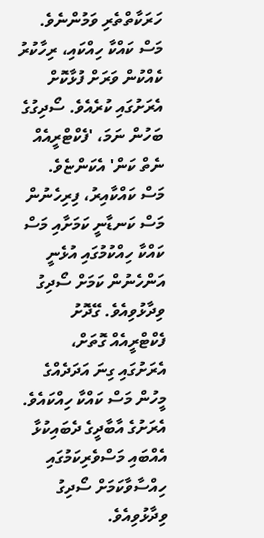ހަރަކާތްތެރި ވަމުންނެވެ.
މަސް ކައްކާ ހިއްކައި، ރިހާކުރު ކެއްކުން ވަރަށް ފުޅާކޮށް އެރަށުގައި ކުރެއެވެ. ސޯދިގުގެ ބަހުން ނަމަ، 'ފެކްޓްރީއެއް ނެތް ކަން' އެކަންޏެވެ.
މަސް ކައްކާއިރު، ފިރިހެނުން މަސް ކަނޑާނީ ކަމަށާއި މަސް ކައްކާ ހިއްކުމުގައި އުޅެނީ އަންހެނުން ކަމަށް ސޯދިގު ވިދާޅުވިއެވެ. ގޭދޮށު ފެކްޓްރީއެއް ގޮތަށް، އެރަށުގައި ގިނަ އަދަދެއްގެ މީހުން މަސް ކައްކާ ހިއްކައެވެ. އެރަށުގެ އާބާދީގެ ދެބައިކުޅާ އެއްބައި މަސްވެރިކަމުގައި ހިއްސާވާކަމަށް ސޯދިގު ވިދާޅުވިއެވެ.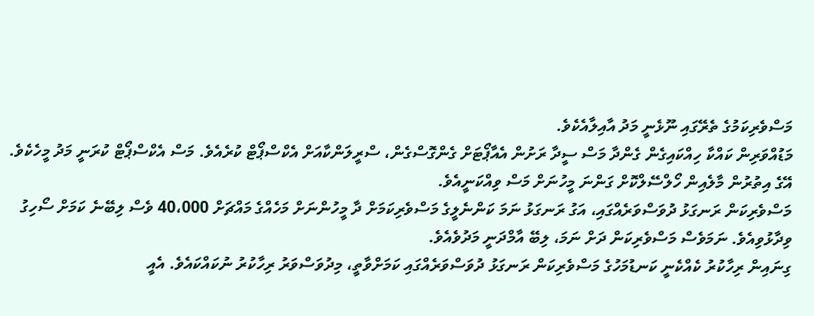މަސްވެރިކަމުގެ ތެރޭގައި ނޫޅެނީ މަދު އާއިލާއެކެވެ.
މަޑުއްވަރިން ކައްކާ ހިއްކައިގެން ގެންދާ މަސް ސީދާ ރަށުން އެއާޕޯޓަށް ގެންގޮސްގެން، ސްރީލަންކާއަށް އެކްސްޕޯޓް ކުރެއެވެ. މަސް އެކްސްޕޯޓް ކުރަނީ މަދު މީހެކެވެ. އޭގެ އިތުރުން މާލެއިން ހޯލްސޭލްކޮށް ގަންނަ މީހުނަށް މަސް ވިއްކަނީއެވެ.
މަސްވެރިކަން ރަނގަޅު ދުވަސްވަރެއްގައި، އަގު ރަނގަޅު ނަމަ ކަންނެލީގެ މަސްވެރިކަމަށް ދާ މީހުންނަށް މަހެއްގެ މައްޗަށް 40،000 ވެސް ލިބޭނެ ކަމަށް ސޯހިގު ވިދާޅުވިއެވެ. ނަމަވެސް މަސްވެރިކަން ދަށް ނަމަ، ލިބޭ އާމްދަނީ މަދުވެއެވެ.
ގިނައިން ރިހާކުރު ކެއްކެނީ ކަނޑުމަހުގެ މަސްވެރިކަން ރަނގަޅު ދުވަސްވަރެއްގައި ކަމަށްވާތީ، މިދުވަސްވަރު ރިހާކުރު ނުކައްކައެވެ. އެއީ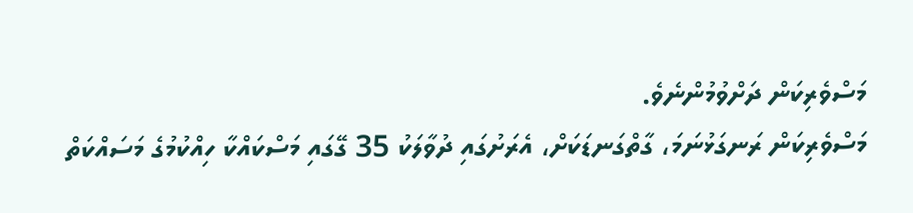މަސްވެރިކަން ދަށްވުމުންނެވެ.
މަސްވެރިކަން ރަނގަޅުނަމަ، ގާތްގަނޑަކަށް، އެރަށުގައި ދުވާލަކު 35 ގޭގައި މަސްކައްކާ ހިއްކުމުގެ މަސައްކަތް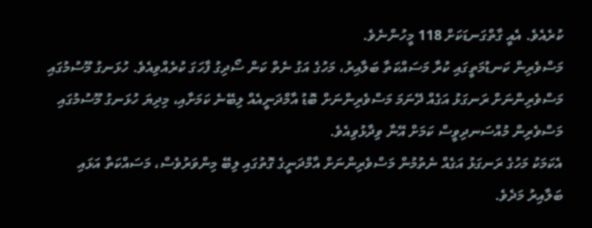ކުރެއެވެ. އެއީ ގާތްގަނޑަކަށް 118 މީހުންނެވެ.
މަސްވެރިން ކަނޑުމަތީގައި ކުރާ މަސައްކަތާ ބަލާއިރު، މަހުގެ އަގު ނެތް ކަން ސޯދިގު ފާހަގަ ކުރެއްވިއެވެ. ހުޅަނގު މޫސުމުގައި މަސްވެރިންނަށް ރަނގަޅު އަގެއް ދޭނަމަ މަސްވެރިންނަށް ބޮޑު އާމްދަނީއެއް ލިބޭނެ ކަމަށާއި، މިދިޔަ ހުޅަނގު މޫސުމުގައި މަސްވެރިން މުއްސަނދިވީސް ކަމަށް އޭނާ ވިދާޅުވިއެވެ.
އެކަމަކު މަހުގެ ރަނގަޅު އަގެއް ނެތުމުން މަސްވެރިންނަށް އާމްދަނީގެ ގޮތުގައި ލިބޭ މިންވަރުވެސް، މަސައްކަތާ އަޅައި ބަލާއިރު މަދެވެ.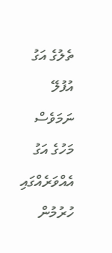ތެލުގެ އަގު އުފުލޭ ނަމަވެސް މަހުގެ އަގު އެއްވަރެއްގައި ހުރުމުން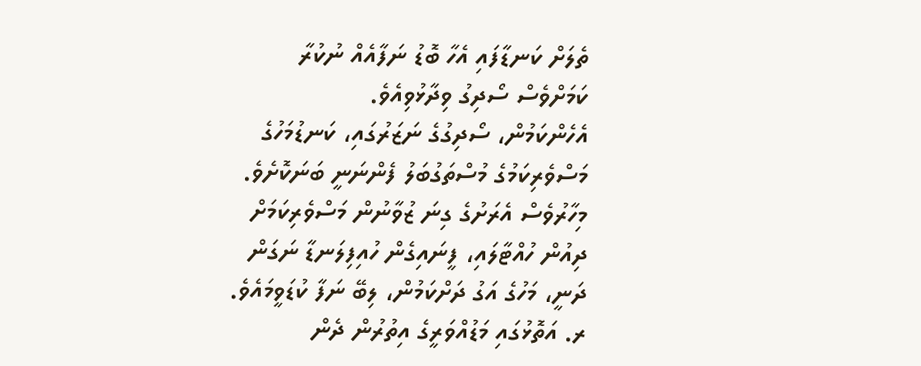ތެލަށް ކަނޑާފައި އެހާ ބޮޑު ނަފާއެއް ނުކުރާ ކަމަށްވެސް ސޯދިގު ވިދާޅުވިއެވެ.
އެހެންކަމުން، ސޯދިގުގެ ނަޒަރުގައި، ކަނޑުމަހުގެ މަސްވެރިކަމުގެ މުސްތަގުބަލު ފެންނަނީ ބަނަކޮށެވެ. މިހާރުވެސް އެރަށުގެ ގިނަ ޒުވާނުން މަސްވެރިކަމަށް ދިއުން ހުއްޓާލައި، ފީނައިގެން ހުއިފިލަނޑާ ނަގަން ދަނީ، މަހުގެ އަގު ދަށްކަމުން، ލިބޭ ނަފާ ކުޑަވީމައެވެ.
ރ. އަތޮޅުގައި މަޑުއްވަރީގެ އިތުރުން ދެން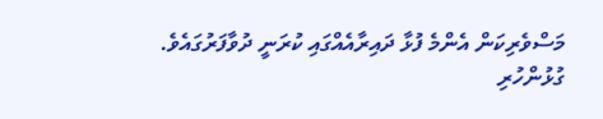މަސްވެރިކަން އެންމެ ފުޅާ ދައިރާއެއްގައި ކުރަނީ ދުވާފަރުގައެވެ.
ގުޅުންހުރި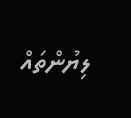ލިޔުންތައް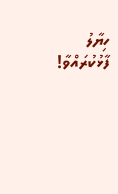ހިޔާލު ފާޅުކުރައްވާ!